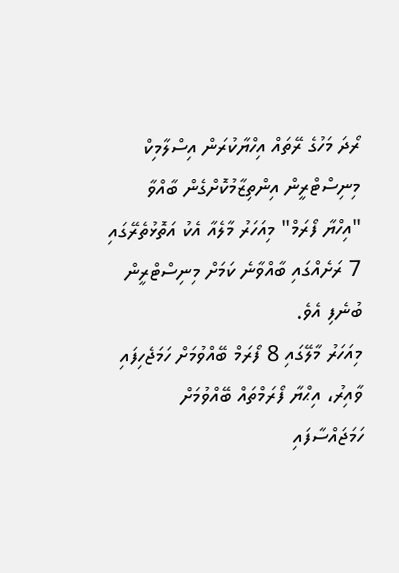ރޯދަ މަހުގެ ރޭތައް އިހްޔާކުރަން އިސްލާމިކް މިނިސްޓްރީން އިންތިޒާމުކޮށްގެން ބާއްވާ "އިހްޔާ ފޯރަމް" މިއަހަރު މާލެއާ އެކު އަތޮޅުތެރޭގައި 7 ރަށެއްގައި ބާއްވާނެ ކަމަށް މިނިސްޓްރީން ބުނެފި އެވެ.
މިއަހަރު މާލޭގައި 8 ފޯރަމް ބޭއްވުމަށް ހަމަޖެހިފައި ވާއިރު، އިޙްޔާ ފޯރަމްތައް ބޭއްވުމަށް ހަމަޖައްސާފައި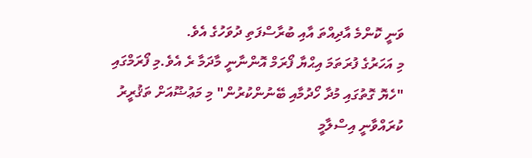ވަނީ ކޮންމެ އާދިއްތަ އާއި ބުރާސްފަތި ދުވަހުގެ އެވެ.
މި އަހަރުގެ ފުރަތަމަ އިޙްޔާ ފޯރަމް އޮންނާނީ މާދަމާ ރެ އެވެ.މި ފޯރަމްގައި "ހެޔޮ ގޮތުގައި މުދާ ހޯދުމާއި ބޭނުންކުރުން" މި މަޢުޟޫއަށް ތަޤުރީރު ކުރައްވާނީ އިސްލާމީ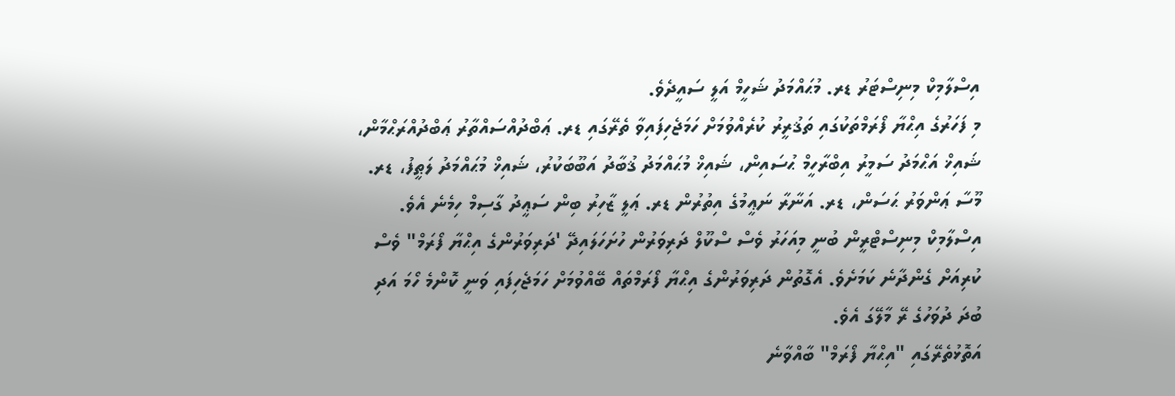އިސްލާމިކް މިނިސްޓަރު ޑރ. މުޙައްމަދު ޝަހީމް އަލީ ސައީދެވެ.
މި ފަހަރުގެ އިޙްޔާ ފޯރަމްތަކުގައި ތަޤުރީރު ކުރެއްވުމަށް ހަމަޖެހިފައިވާ ތެރޭގައި ޑރ. ޢަބްދުއްސައްތާރު ޢަބްދުއްރަޙްމާން، ޝައިޚް އަޙްމަދު ސަމީރު އިބްރާހީމް ޙުސައިން، ޝައިޚް މުޙައްމަދު ޤުބާދު އަބޫބަކުރު، ޝައިޚް މުޙައްމަދު ލަޠީފު، ޑރ. މޫސާ ޢަންވަރު ޙަސަން، ޑރ. އަނާރާ ނަޢީމުގެ އިތުރުން ޑރ. ޢަލީ ޒާހިރު ބިން ސަޢީދު ގާސިމް ހިމެނެ އެވެ.
އިސްލާމިކް މިނިސްޓްރީން ބުނީ މިއަހަރު ވެސް ސްކޫލް ދަރިވަރުން ހުށަހަލައިދޭ 'ދަރިވަރުންގެ އިޙްޔާ ފޯރަމް" ވެސް ކުރިއަށް ގެންދާނެ ކަމަށެވެ. އެގޮތުން ދަރިވަރުންގެ އިޙްޔާ ފޯރަމްތައް ބޭއްވުމަށް ހަމަޖެހިފައި ވަނީ ކޮންމެ ހޯމަ އަދި ބުދަ ދުވަހުގެ ރޭ މާލޭގަ އެވެ.
އަތޮޅުތެރޭގައި "އިޙްޔާ ފޯރަމް" ބާއްވާނެ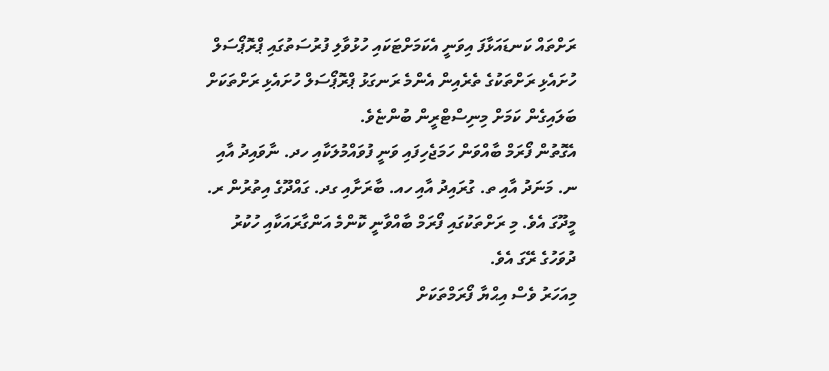ރަށްތައް ކަނޑައަޅާފަ އިވަނީ އެކަމަށްޓަކައި ހުޅުވާލި ފުރުސަތުގައި ޕްރޮޕޯސަލް ހުށައެޅި ރަށްތަކުގެ ތެރެއިން އެންމެ ރަނގަޅު ޕްރޮޕޯސަލް ހުށައެޅި ރަށްތަކަށް ބަލައިގެން ކަމަށް މިނިސްޓްރީން ބުންޏެވެ.
އެގޮތުން ފޯރަމް ބާއްވަން ހަމަޖެހިފައި ވަނީ ފުވައްމުލަކާއި ހދ. ނާވައިދު އާއި ނ. މަނަދު އާއި ތ. ގުރައިދު އާއި ހއ. ބާރަށާއި ގދ. ގައްދޫގެ އިތުރުން ރ. މީދޫގަ އެވެ. މި ރަށްތަކުގައި ފޯރަމް ބާއްވާނީ ކޮންމެ އަންގާރައަކާއި ހުކުރު ދުވަހުގެ ރޭގަ އެވެ.
މިއަހަރު ވެސް އިޙްޔާ ފޯރަމްތަކަށް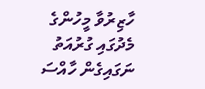ހާޒިރުވާ މީހުންގެ މެދުގައި ގުރުއަތު ނަގައިގެން ހާއްސަ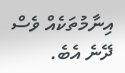އިނާމުތަކެއް ވެސް ދޭނެ އެބެ.